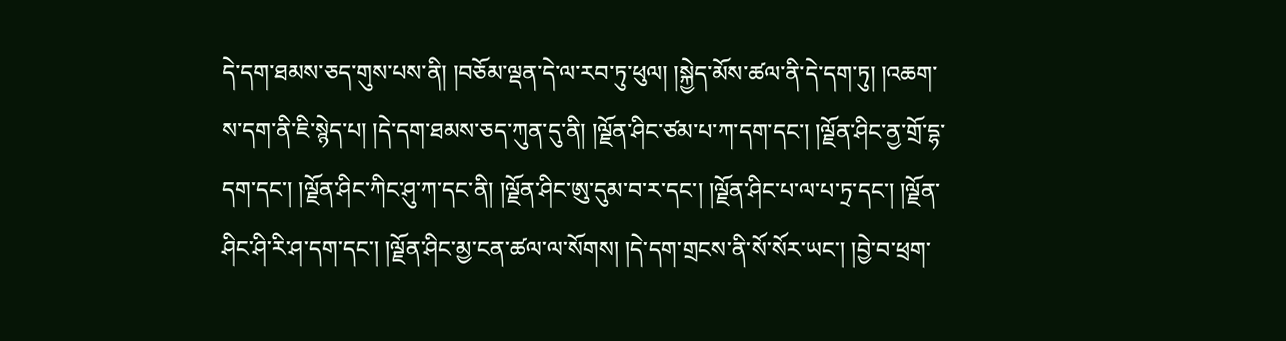དེ་དག་ཐམས་ཅད་གུས་པས་ནི། །བཅོམ་ལྡན་དེ་ལ་རབ་ཏུ་ཕུལ། །སྐྱེད་མོས་ཚལ་ནི་དེ་དག་ཏུ། །འཆག་ས་དག་ནི་ཇི་སྙེད་པ། །དེ་དག་ཐམས་ཅད་ཀུན་དུ་ནི། །ལྗོན་ཤིང་ཙམ་པ་ཀ་དག་དང་། །ལྗོན་ཤིང་ནྱ་གྲོ་དྷ་དག་དང་། །ལྗོན་ཤིང་ཀིང་ཤུ་ཀ་དང་ནི། །ལྗོན་ཤིང་ཨུ་དུམ་བ་ར་དང་། །ལྗོན་ཤིང་པ་ལ་པ་ཏྲ་དང་། །ལྗོན་ཤིང་ཤི་རི་ཤ་དག་དང་། །ལྗོན་ཤིང་མྱ་ངན་ཚལ་ལ་སོགས། །དེ་དག་གྲངས་ནི་སོ་སོར་ཡང་། །བྱེ་བ་ཕྲག་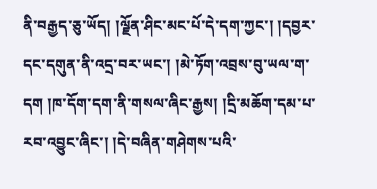ནི་བརྒྱད་ཅུ་ཡོད། །ལྗོན་ཤིང་མང་པོ་དེ་དག་ཀྱང་། །དབྱར་དང་དགུན་ནི་འདྲ་བར་ཡང་། །མེ་ཏོག་འབྲས་བུ་ཡལ་ག་དག །ཁ་དོག་དག་ནི་གསལ་ཞིང་རྒྱས། །དྲི་མཆོག་དམ་པ་རབ་འབྱུང་ཞིང་། །དེ་བཞིན་གཤེགས་པའི་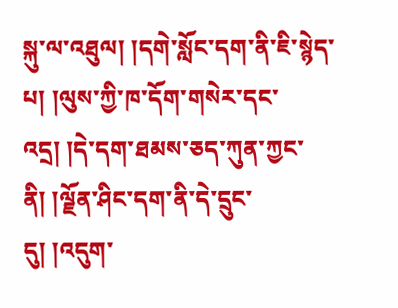སྐུ་ལ་འཐུལ། །དགེ་སློང་དག་ནི་ཇི་སྙེད་པ། །ལུས་ཀྱི་ཁ་དོག་གསེར་དང་འདྲ། །དེ་དག་ཐམས་ཅད་ཀུན་ཀྱང་ནི། །ལྗོན་ཤིང་དག་ནི་དེ་དྲུང་དུ། །འདུག་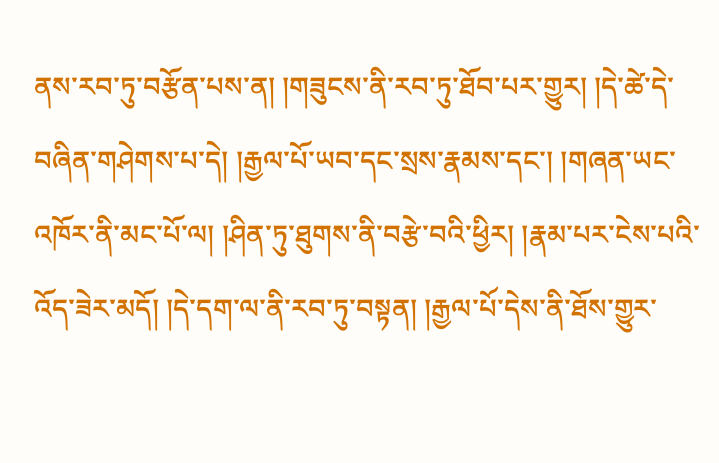ནས་རབ་ཏུ་བརྩོན་པས་ན། །གཟུངས་ནི་རབ་ཏུ་ཐོབ་པར་གྱུར། །དེ་ཚེ་དེ་བཞིན་གཤེགས་པ་དེ། །རྒྱལ་པོ་ཡབ་དང་སྲས་རྣམས་དང་། །གཞན་ཡང་འཁོར་ནི་མང་པོ་ལ། །ཤིན་ཏུ་ཐུགས་ནི་བརྩེ་བའི་ཕྱིར། །རྣམ་པར་ངེས་པའི་འོད་ཟེར་མདོ། །དེ་དག་ལ་ནི་རབ་ཏུ་བསྟན། །རྒྱལ་པོ་དེས་ནི་ཐོས་གྱུར་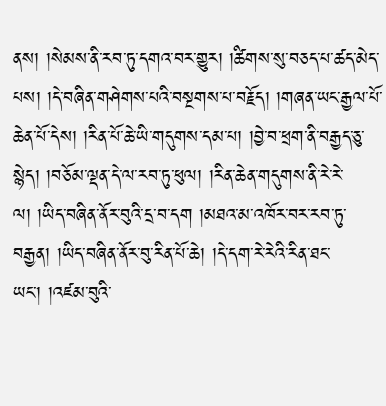ནས། །སེམས་ནི་རབ་ཏུ་དགའ་བར་གྱུར། །ཚིགས་སུ་བཅད་པ་ཚད་མེད་པས། །དེ་བཞིན་གཤེགས་པའི་བསྔགས་པ་བརྗོད། །གཞན་ཡང་རྒྱལ་པོ་ཆེན་པོ་དེས། །རིན་པོ་ཆེ་ཡི་གདུགས་དམ་པ། །བྱེ་བ་ཕྲག་ནི་བརྒྱད་ཅུ་སྙེད། །བཅོམ་ལྡན་དེ་ལ་རབ་ཏུ་ཕུལ། །རིན་ཆེན་གདུགས་ནི་རེ་རེ་ལ། །ཡིད་བཞིན་ནོར་བུའི་དྲ་བ་དག །མཐའ་མ་འཁོར་བར་རབ་ཏུ་བརྒྱན། །ཡིད་བཞིན་ནོར་བུ་རིན་པོ་ཆེ། །དེ་དག་རེ་རེའི་རིན་ཐང་ཡང་། །འཛམ་བུའི་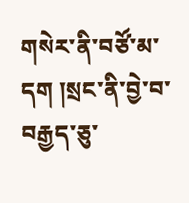གསེར་ནི་བཙོ་མ་དག །སྲང་ནི་བྱེ་བ་བརྒྱད་ཅུ་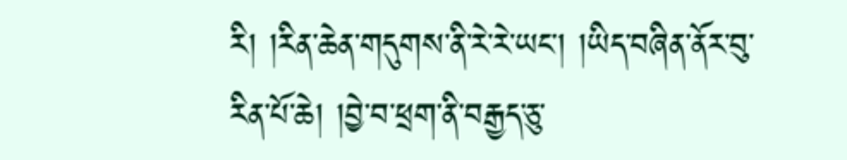རི། །རིན་ཆེན་གདུགས་ནི་རེ་རེ་ཡང་། །ཡིད་བཞིན་ནོར་བུ་རིན་པོ་ཆེ། །བྱེ་བ་ཕྲག་ནི་བརྒྱད་ཅུ་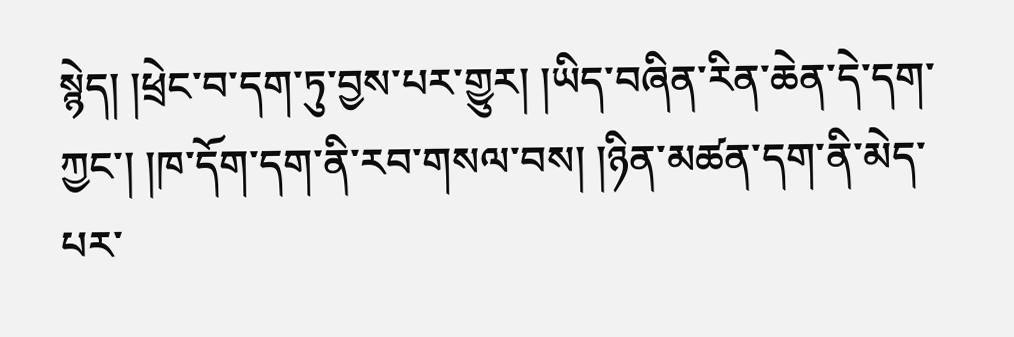སྙེད། །ཕྲེང་བ་དག་ཏུ་བྱས་པར་གྱུར། །ཡིད་བཞིན་རིན་ཆེན་དེ་དག་ཀྱང་། །ཁ་དོག་དག་ནི་རབ་གསལ་བས། །ཉིན་མཚན་དག་ནི་མེད་པར་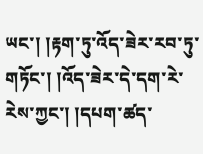ཡང་། །རྟག་ཏུ་འོད་ཟེར་རབ་ཏུ་གཏོང་། །འོད་ཟེར་དེ་དག་རེ་རེས་ཀྱང་། །དཔག་ཚད་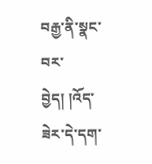བརྒྱ་ནི་སྣང་བར་བྱེད། །འོད་ཟེར་དེ་དག་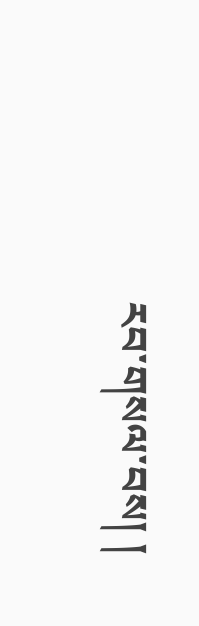རབ་གསལ་བས། །